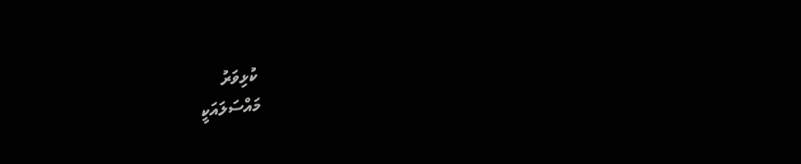ކުޅިވަރު
މައްސަލައަކީ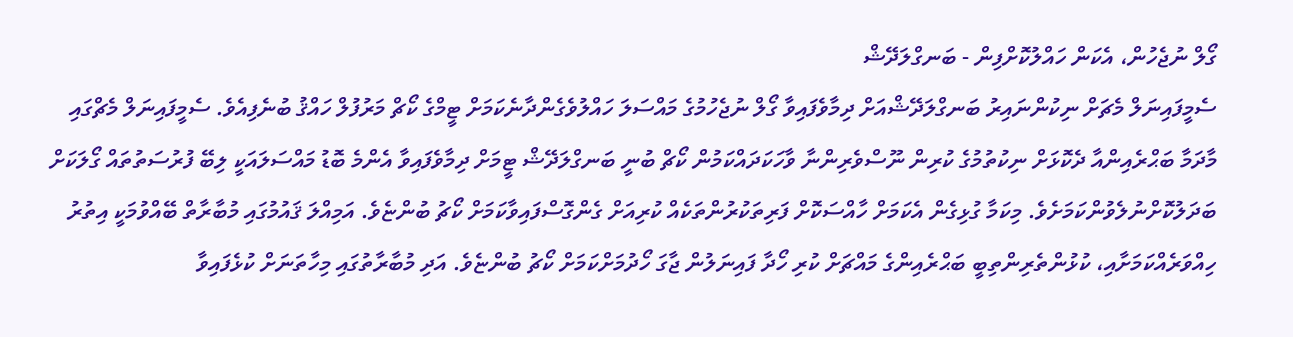ގޯލް ނުޖެހުން، އެކަން ހައްލުކޮށްފިން - ބަނގްލަދޭޝް
ސެމީފައިނަލް މެޗަށް ނިކުންނައިރު ބަނގްލަދޭޝްއަށް ދިމާވެފައިވާ ގޯލް ނުޖެހުމުގެ މައްސަލަ ހައްލުވެގެންދާނެކަމަށް ޓީމްގެ ކޯޗް މަރުފުލް ހައްޤު ބުނެފިއެވެ. ސެމީފައިނަލް މެޗްގައި މާދަމާ ބަޙްރެއިންއާ ދެކޮޅަށް ނިކުތުމުގެ ކުރިން ނޫސްވެރިންނާ ވާހަކަދައްކަމުން ކޯޗް ބުނީ ބަނގްލަދޭޝް ޓީމަށް ދިމާވެފައިވާ އެންމެ ބޮޑު މައްސަލައަކީ ލިބޭ ފުރުސަތުތައް ގޯލަކަށް ބަދަލުކޮށްނުލެވުންކަމަށެވެ. މިކަމާ ގުޅިގެން އެކަމަށް ހާއްސަކޮށް ފަރިތަކުރުންތަކެއް ކުރިއަށް ގެންގޮސްފައިވާކަމަށް ކޯޗު ބުންޏެވެ. އަމިއްލަ ޤައުމުގައި މުބާރާތް ބޭއްވުމަކީ އިތުރު ހިއްވަރެއްކަމަށާއި، ކުޅުންތެރިންތިބީ ބަޙްރެއިންގެ މައްޗަށް ކުރި ހޯދާ ފައިނަލުން ޖާގަ ހޯދުމަށްކަމަށް ކޯޗު ބުންޏެވެ. އަދި މުބާރާތުގައި މިހާތަނަށް ކުޅެފައިވާ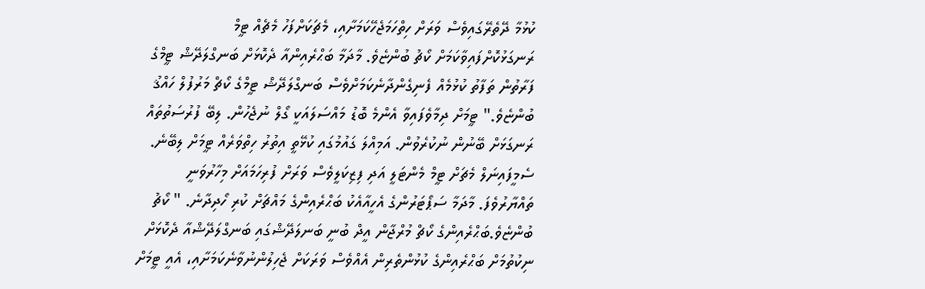ކުޅުމާ ދޭތެރޭގައިވެސް ވަރަށް ހިތްހަމަޖެހޭކަމަށާއި، މެޗަކަށްފަހު މެޗެއް ޓީމް ރަނގަޅުކޮށްފައިވާކަމަށް ކޯޗު ބުންޏެވެ. މާދަމާ ބަޙްރެއިންއާ ދެކޮޅަށް ބަނގްލަދޭޝް ޓީމްގެ ފަރާތުން ތަފާތު ކުޅުމެއް ފެނިގެންދާނެކަމަށްވެސް ބަނގްލަދޭޝް ޓީމްގެ ކޯޗް މަރުފުލް ހައްޤު ބުންޏެވެ." ޓީމަށް ދިމާވެފައިވާ އެންމެ ބޮޑު މައްސަލައަކީ ގޯލް ނުޖެހުން. ލިބޭ ފުރުސަތުތައް ރަނގަޅަށް ބޭނުން ނުކުރެވުން. އަމިއްލަ ގައުމުގައި ކުޅޭތީ އިތުރު ހިތްވަރެއް ޓީމަށް ލިބޭނެ. ސެމީފައިނަލް މެޗަށް ޓީމް މެންޓަލީ އަދި ފިޒިކަލީވެސް ވަރަށް ފުރިހަމައަށް މިހާރުވަނީ ތައްޔާރުވެފަ. މާދަމާ ސަޕޯޓަރުންގެ އެހީއާއެކު ބަޙްރެއިންގެ މައްޗަށް ކުރި ހޯދިދާނެ. " ކޯޗު ބުންޏެވެ.ބަޙްރެއިންގެ ކޯޗް މުރްޖާން އީދް ބުނީ ބަނލަދޭޝްގައި ބަނގްލަދޭޝްއާ ދެކޮޅަށް ނިކުތުމަށް ބަޙްރެއިންގެ ކުޅުންތެރިން އެއްވެސް ވަރަކަށް ޖެހިލުންނުވާނެކަމަށާއި، އެއީ ޓީމަށް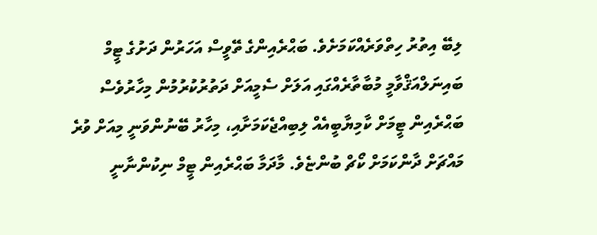ލިބޭ އިތުރު ހިތްވަރެއްކަމަށެވެ. ބަޙްރެއިންގެ ތޭވީސް އަހަރުން ދަށުގެ ޓީމް ބައިނަލްއަޤްވާމީ މުބާތާރެއްގައި އަލަށް ސެމީއަށް ދަތުރުކުރުމުން މިހާރުވެސް ބަޙްރެއިން ޓީމަށް ކާމިޔާބީއެއް ލިބިއްޖެކަމަށާއި، މިހާރު ބޭނުންވަނީ މިއަށް ވުރެ މައްޗަށް ދާންކަމަށް ކޯޗް ބުންޏެވެ. މާދަމާ ބަޙްރެއިން ޓީމް ނިކުންނާނީ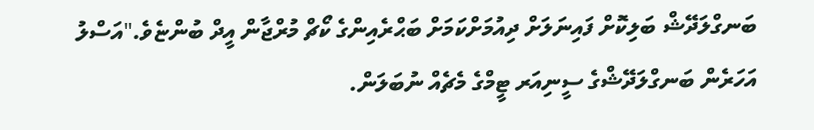ބަނގްލަދޭޝް ބަލިކޮށް ފައިނަލަށް ދިއުމަށްކަމަށް ބަޙްރެއިންގެ ކޯޗް މުރްޖާން އީދް ބުންޏެވެ."އަސްލު އަހަރެން ބަނގްލަދޭޝްގެ ސީނިއަރ ޓީމްގެ މެޗެއް ނުބަލަން.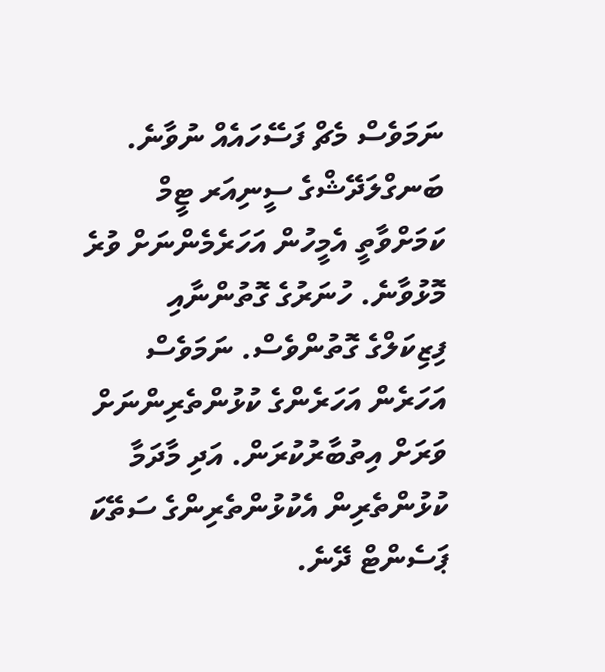ނަމަވެސް މެޗް ފަސޭހައެއް ނުވާނެ. ބަނގްލަދޭޝްގެ ސީނިއަރ ޓީމް ކަމަށްވާތީ އެމީހުން އަހަރެމެންނަށް ވުރެ މޮޅުވާނެ. ހުނަރުގެ ގޮތުންނާއި ފިޒިކަލްގެ ގޮތުންވެސް. ނަމަވެސް އަހަރެން އަހަރެންގެ ކުޅުންތެރިންނަށް ވަރަށް އިތުބާރުކުރަން. އަދި މާދަމާ ކުޅުންތެރިން އެކުޅުންތެރިންގެ ސަތޭކަ ޕަސެންޓް ދޭނެ.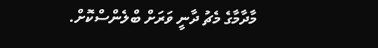މާދާމާގެ މެޗު ދާނީ ވަރަށް ބްލެންސްކޮށް.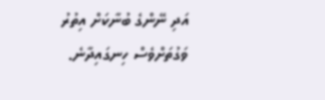އަދި ނޭންގެ ބުނާކަށް އިތުރު ވަގުތަށްވެސް ހިނގައިދާނެ.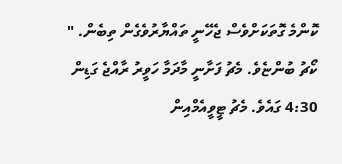ކޮންމެ ގޮތަކަށްވެސް ޖެހޭނީ ތައްޔާރުވެގެން ތިބެން. " ކޯޗު ބުންޏެވެ. މެޗު ފަށާނީ މާދަމާ ހަވީރު ރާއްޖެ ގަޑިން 4:30 ގައެވެ. މެޗު ޓީވީއެމްއިން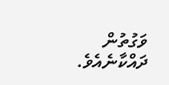ވަގުތުން ދައްކާނެއެވެ.